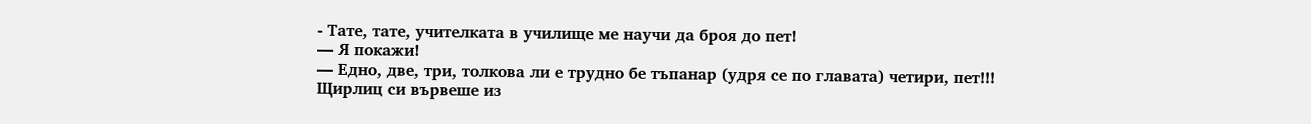- Тате, тате, учителката в училище ме научи да броя до пет!
— Я покажи!
— Едно, две, три, толкова ли е трудно бе тъпанар (удря се по главата) четири, пет!!!
Щирлиц си вървеше из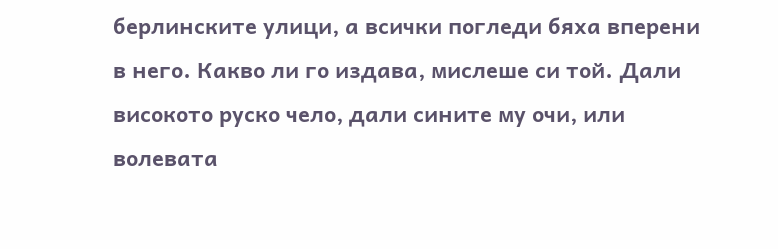берлинските улици, а всички погледи бяха вперени в него. Какво ли го издава, мислеше си той. Дали високото руско чело, дали сините му очи, или волевата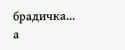брадичка... а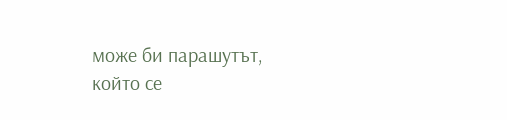може би парашутът, който се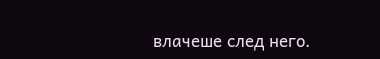влачеше след него.